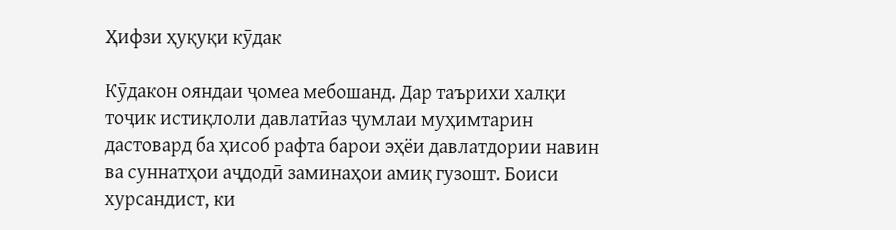Ҳифзи ҳуқуқи кӯдак

Кӯдакон ояндаи ҷомеа мебошанд. Дар таърихи халқи тоҷик истиқлоли давлатӣаз ҷумлаи муҳимтарин дастовард ба ҳисоб рафта барои эҳёи давлатдории навин ва суннатҳои аҷдодӣ заминаҳои амиқ гузошт. Боиси хурсандист, ки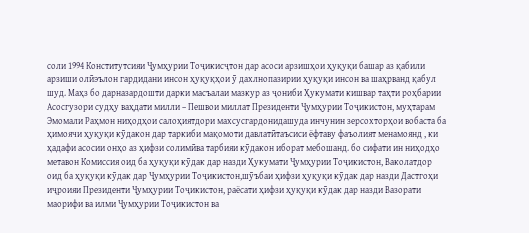соли 1994 Конститутсияи Ҷумҳурии Тоҷикисҷтон дар асоси арзишҳои ҳуқуқи башар аз қабили арзиши олӣэълон гардидани инсон ҳуқуқҳои ӯ дахлнопазирии ҳуқуқи инсон ва шаҳрванд қабул шуд. Маҳз бо дарназардошти дарки масъалаи мазкур аз ҷониби Ҳукумати кишвар таҳти роҳбарии Асосгузори судҳу ваҳдати милли – Пешвои миллат Президенти Ҷумҳурии Тоҷикистон, муҳтарам Эмомали Раҳмон ниҳодҳои салоҳиятдори махсусгардонидашуда инчунин зерсохторҳои вобаста ба ҳимоячи ҳуқуқи кӯдакон дар таркиби мақомоти давлатӣтаъсиси ёфтаву фаъолият менамоянд , ки ҳадафи асосии онҳо аз ҳифзи солимӣва тарбияи кӯдакон иборат мебошанд. бо сифати ин ниҳодҳо метавон Комиссия оид ба ҳуқуқи кӯдак дар назди Ҳукумати Ҷумҳурии Тоҷикистон, Ваколатдор оид ба ҳуқуқи кӯдак дар Ҷумҳурии Тоҷикистон,шӯъбаи ҳифзи ҳуқуқи кӯдак дар назди Дастгоҳи иҷроияи Президенти Ҷумҳурии Тоҷикистон, раёсати ҳифзи ҳуқуқи кӯдак дар назди Вазорати маорифи ва илми Ҷумҳурии Тоҷикистон ва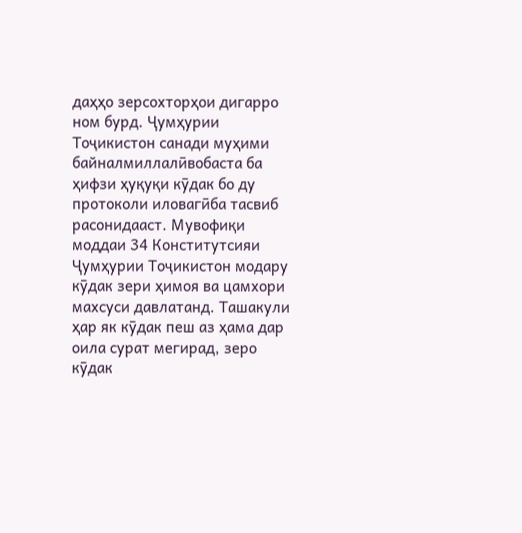даҳҳо зерсохторҳои дигарро ном бурд. Ҷумҳурии Тоҷикистон санади муҳими байналмиллалӣвобаста ба ҳифзи ҳуқуқи кӯдак бо ду протоколи иловагӣба тасвиб расонидааст. Мувофиқи моддаи 34 Конститутсияи Ҷумҳурии Тоҷикистон модару кӯдак зери ҳимоя ва цамхори махсуси давлатанд. Ташакули ҳар як кӯдак пеш аз ҳама дар оила сурат мегирад, зеро кӯдак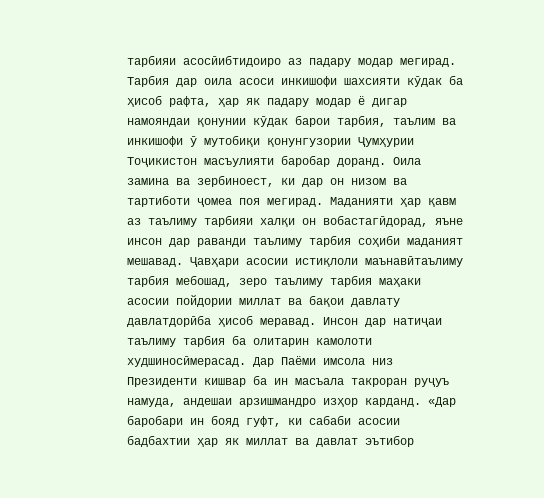тарбияи асосӣибтидоиро аз падару модар мегирад. Тарбия дар оила асоси инкишофи шахсияти кӯдак ба ҳисоб рафта, ҳар як падару модар ё дигар намояндаи қонунии кӯдак барои тарбия, таълим ва инкишофи ӯ мутобиқи қонунгузории Ҷумҳурии Тоҷикистон масъулияти баробар доранд. Оила замина ва зербиноест, ки дар он низом ва тартиботи ҷомеа поя мегирад. Маданияти ҳар қавм аз таълиму тарбияи халқи он вобастагӣдорад, яъне инсон дар раванди таълиму тарбия соҳиби маданият мешавад. Ҷавҳари асосии истиқлоли маънавӣтаълиму тарбия мебошад, зеро таълиму тарбия маҳаки асосии пойдории миллат ва бақои давлату давлатдорӣба ҳисоб меравад. Инсон дар натиҷаи таълиму тарбия ба олитарин камолоти худшиносӣмерасад. Дар Паёми имсола низ Президенти кишвар ба ин масъала такроран руҷуъ намуда, андешаи арзишмандро изҳор карданд. «Дар баробари ин бояд гуфт, ки сабаби асосии бадбахтии ҳар як миллат ва давлат эътибор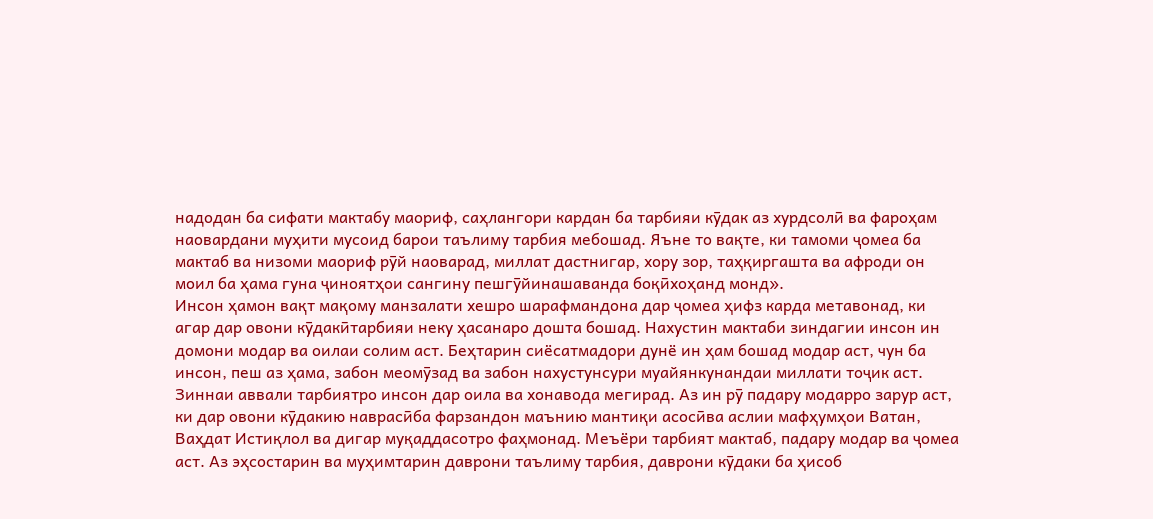надодан ба сифати мактабу маориф, саҳлангори кардан ба тарбияи кӯдак аз хурдсолӣ ва фароҳам наовардани муҳити мусоид барои таълиму тарбия мебошад. Яъне то вақте, ки тамоми ҷомеа ба мактаб ва низоми маориф рӯй наоварад, миллат дастнигар, хору зор, таҳқиргашта ва афроди он моил ба ҳама гуна ҷиноятҳои сангину пешгӯйинашаванда боқӣхоҳанд монд».
Инсон ҳамон вақт мақому манзалати хешро шарафмандона дар ҷомеа ҳифз карда метавонад, ки агар дар овони кӯдакӣтарбияи неку ҳасанаро дошта бошад. Нахустин мактаби зиндагии инсон ин домони модар ва оилаи солим аст. Беҳтарин сиёсатмадори дунё ин ҳам бошад модар аст, чун ба инсон, пеш аз ҳама, забон меомӯзад ва забон нахустунсури муайянкунандаи миллати тоҷик аст. Зиннаи аввали тарбиятро инсон дар оила ва хонавода мегирад. Аз ин рӯ падару модарро зарур аст, ки дар овони кӯдакию наврасӣба фарзандон маънию мантиқи асосӣва аслии мафҳумҳои Ватан, Ваҳдат Истиқлол ва дигар муқаддасотро фаҳмонад. Меъёри тарбият мактаб, падару модар ва ҷомеа аст. Аз эҳсостарин ва муҳимтарин даврони таълиму тарбия, даврони кӯдаки ба ҳисоб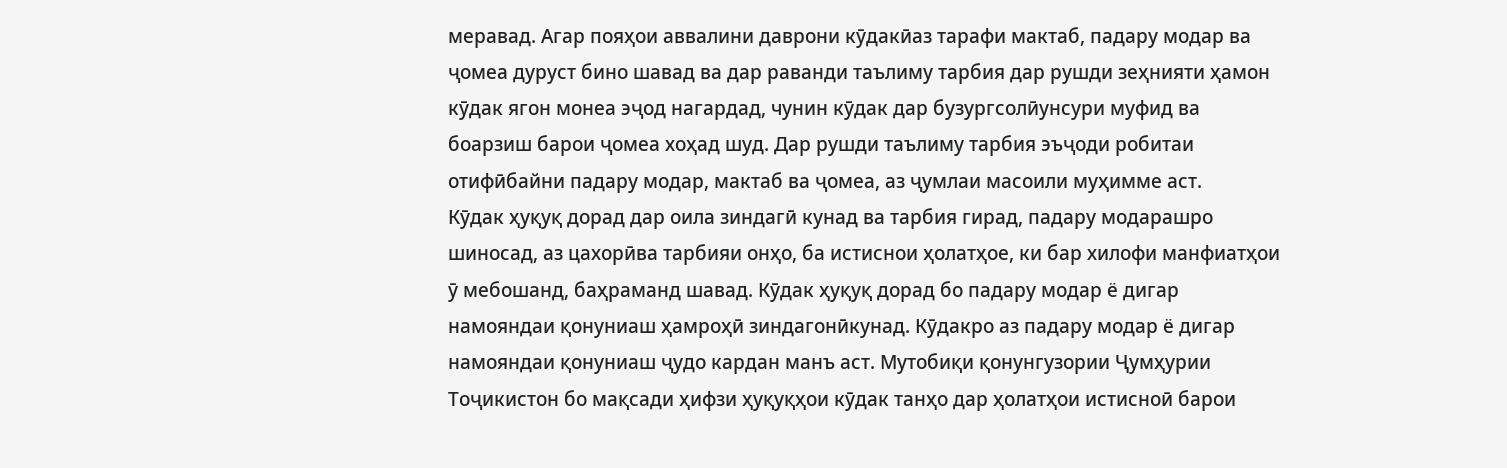меравад. Агар пояҳои аввалини даврони кӯдакӣаз тарафи мактаб, падару модар ва ҷомеа дуруст бино шавад ва дар раванди таълиму тарбия дар рушди зеҳнияти ҳамон кӯдак ягон монеа эҷод нагардад, чунин кӯдак дар бузургсолӣунсури муфид ва боарзиш барои ҷомеа хоҳад шуд. Дар рушди таълиму тарбия эъҷоди робитаи отифӣбайни падару модар, мактаб ва ҷомеа, аз ҷумлаи масоили муҳимме аст.
Кӯдак ҳуқуқ дорад дар оила зиндагӣ кунад ва тарбия гирад, падару модарашро шиносад, аз цахорӣва тарбияи онҳо, ба истиснои ҳолатҳое, ки бар хилофи манфиатҳои ӯ мебошанд, баҳраманд шавад. Кӯдак ҳуқуқ дорад бо падару модар ё дигар намояндаи қонуниаш ҳамроҳӣ зиндагонӣкунад. Кӯдакро аз падару модар ё дигар намояндаи қонуниаш ҷудо кардан манъ аст. Мутобиқи қонунгузории Ҷумҳурии Тоҷикистон бо мақсади ҳифзи ҳуқуқҳои кӯдак танҳо дар ҳолатҳои истисноӣ барои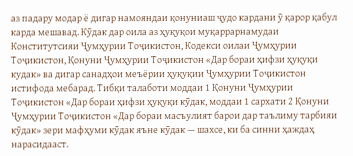аз падару модар ё дигар намояндаи қонуниаш ҷудо кардани ӯ қарор қабул карда мешавад. Кӯдак дар оила аз ҳуқуқои муқаррарнамудаи Конститутсияи Ҷумҳурии Тоҷикистон, Кодекси оилаи Ҷумҳурии Тоҷикистон, Қонуни Ҷумҳурии Тоҷикистон «Дар бораи ҳифзи ҳуқуқи кудак» ва дигар санадҳои меъёрии ҳуқуқии Ҷумҳурии Тоҷикистон истифода мебарад. Тибқи талаботи моддаи 1 Қонуни Ҷумҳурии Тоҷикистон «Дар бораи ҳифзи ҳуқуқи кӯдак, моддаи 1 сархати 2 Қонуни Ҷумҳурии Тоҷикистон «Дар бораи масъулият барои дар таълиму тарбияи кӯдак» зери мафҳуми кӯдак яъне кӯдак — шахсе, ки ба синни ҳаждаҳ нарасидааст.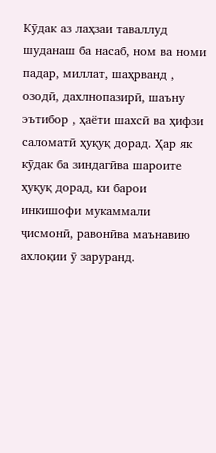Кӯдак аз лаҳзаи таваллуд шуданаш ба насаб, ном ва номи падар, миллат, шаҳрванд , озодӣ, дахлнопазирӣ, шаъну эътибор , ҳаёти шахсӣ ва ҳифзи саломатӣ ҳуқуқ дорад. Ҳар як кӯдак ба зиндагӣва шароите ҳуқуқ дорад, ки барои инкишофи мукаммали ҷисмонӣ, равонӣва маънавию ахлоқии ӯ заруранд.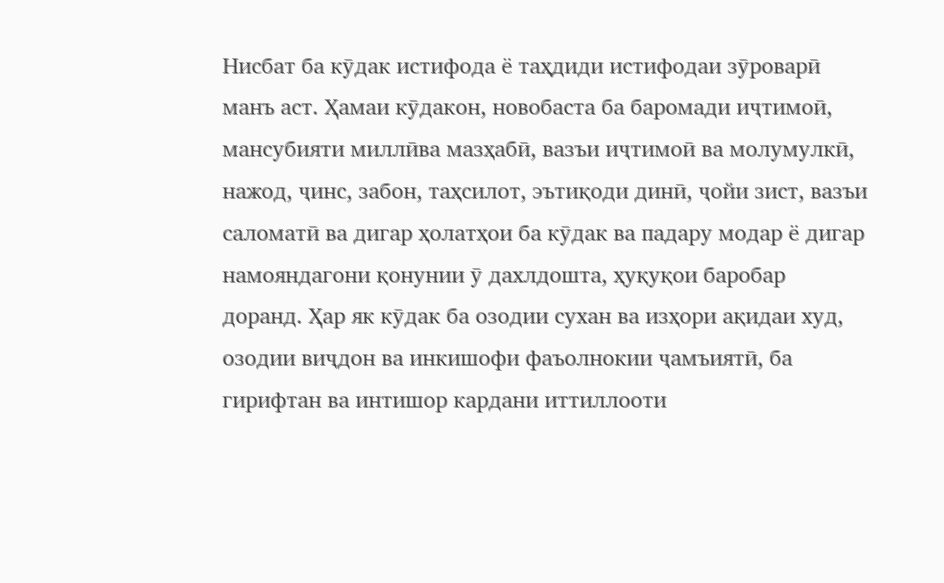Нисбат ба кӯдак истифода ё таҳдиди истифодаи зӯроварӣ манъ аст. Ҳамаи кӯдакон, новобаста ба баромади иҷтимоӣ, мансубияти миллӣва мазҳабӣ, вазъи иҷтимоӣ ва молумулкӣ, нажод, ҷинс, забон, таҳсилот, эътиқоди динӣ, ҷойи зист, вазъи саломатӣ ва дигар ҳолатҳои ба кӯдак ва падару модар ё дигар намояндагони қонунии ӯ дахлдошта, ҳуқуқои баробар доранд. Ҳар як кӯдак ба озодии сухан ва изҳори ақидаи худ, озодии виҷдон ва инкишофи фаъолнокии ҷамъиятӣ, ба гирифтан ва интишор кардани иттиллооти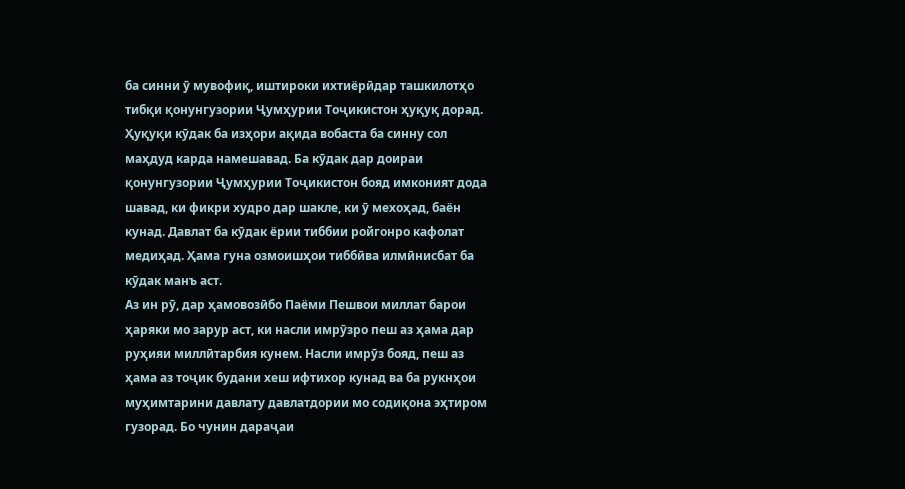ба синни ӯ мувофиқ, иштироки ихтиёрӣдар ташкилотҳо тибқи қонунгузории Ҷумҳурии Тоҷикистон ҳуқуқ дорад. Ҳуқуқи кӯдак ба изҳори ақида вобаста ба синну сол маҳдуд карда намешавад. Ба кӯдак дар доираи қонунгузории Ҷумҳурии Тоҷикистон бояд имконият дода шавад, ки фикри худро дар шакле, ки ӯ мехоҳад, баён кунад. Давлат ба кӯдак ёрии тиббии ройгонро кафолат медиҳад. Ҳама гуна озмоишҳои тиббӣва илмӣнисбат ба кӯдак манъ аст.
Аз ин рӯ, дар ҳамовозӣбо Паёми Пешвои миллат барои ҳаряки мо зарур аст, ки насли имрӯзро пеш аз ҳама дар руҳияи миллӣтарбия кунем. Насли имрӯз бояд, пеш аз ҳама аз тоҷик будани хеш ифтихор кунад ва ба рукнҳои муҳимтарини давлату давлатдории мо содиқона эҳтиром гузорад. Бо чунин дараҷаи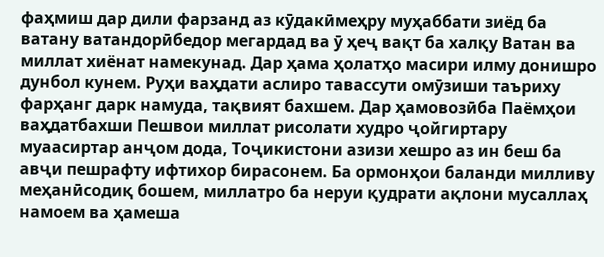фаҳмиш дар дили фарзанд аз кӯдакӣмеҳру муҳаббати зиёд ба ватану ватандорӣбедор мегардад ва ӯ ҳеҷ вақт ба халқу Ватан ва миллат хиёнат намекунад. Дар ҳама ҳолатҳо масири илму донишро дунбол кунем. Руҳи ваҳдати аслиро тавассути омӯзиши таъриху фарҳанг дарк намуда, тақвият бахшем. Дар ҳамовозӣба Паёмҳои ваҳдатбахши Пешвои миллат рисолати худро ҷойгиртару муаасиртар анҷом дода, Тоҷикистони азизи хешро аз ин беш ба авҷи пешрафту ифтихор бирасонем. Ба ормонҳои баланди милливу меҳанӣсодиқ бошем, миллатро ба неруи қудрати ақлони мусаллаҳ намоем ва ҳамеша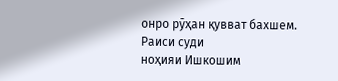онро рӯҳан қувват бахшем.
Раиси суди
ноҳияи Ишкошим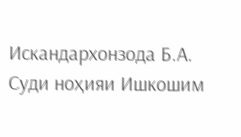Искандархонзода Б.А.
Суди ноҳияи Ишкошим